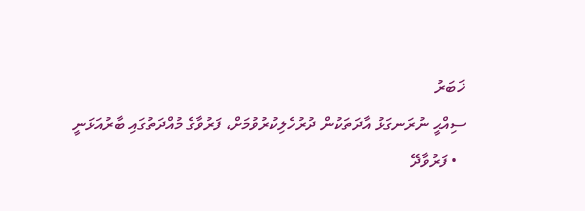ޚަބަރު
ސިއްޙީ ނުރަނގަޅު އާދަތަކުން ދުރުހެލިކުރުވުމަށް، ފަރުވާގެ މުއްދަތުގައި ބާރުއަޅަނީ
  • ފަރުވާދޭ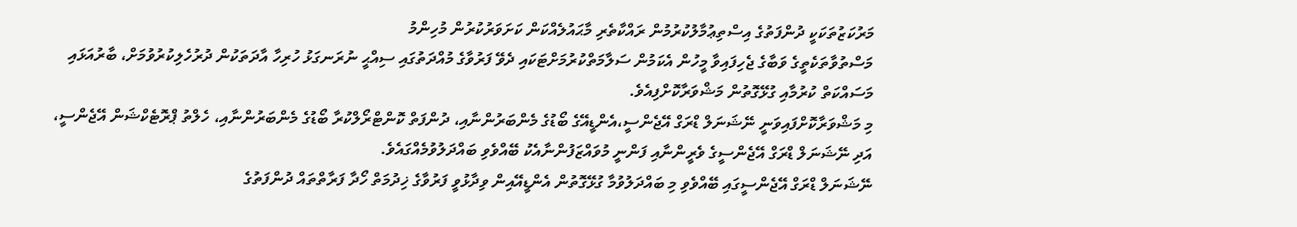މަރުކަޒުތަކަކީ ދުންފަތުގެ އިސްތިޢުމާލުކުރުމުން ރައްކާތެރި މާޙައުލެއްކަން ކަށަވަރުކުރުން މުހިންމު
މަސްތުވާތަކެތީގެ ވަބާގެ ޖެހިފައިވާ މީހުން އެކަމުން ސަލާމަތްކުރުމަށްޓަކައި ދެވޭ ފަރުވާގެ މުއްދަތުގައި ސިއްޙީ ނުރަނގަޅު ހުރިހާ އާދަތަކުން ދުރުހެލިކުރުވުމަށް، ބާރުއަޅައި މަސައްކަތް ކުރުމާއި ގުޅޭގޮތުން މަޝްވަރާކޮށްފިއެވެ.
މި މަޝްވަރާކޮށްފައިވަނީ ނޭޝަނަލް ޑްރަގް އޭޖެންސީ،އެންޑީއޭގެ ބޯޑުގެ މެންބަރުންނާއި، ދުންފަތް ކޮންޓްރޯލްކުރާ ބޯޑުގެ މެންބަރުންނާއި، ހެލްތު ޕްރޮޓެކްޝަން އޭޖެންސީ، އަދި ނޭޝަނަލް ޑްރަގް އޭޖެންސީގެ ވެރީންނާއި ފަންނީ މުވައްޒަފުންނާއެކު ބޭއްވެވި ބައްދަލުވުމެއްގައެވެ.
ނޭޝަނަލް ޑްރަގް އޭޖެންސީގައި ބޭއްވެވި މި ބައްދަލުވުމާ ގުޅޭގޮތުން އެންޑީއޭއިން ވިދާޅުވީ ފަރުވާގެ ޚިދުމަތް ހޯދާ ފަރާތްތައް ދުންފަތުގެ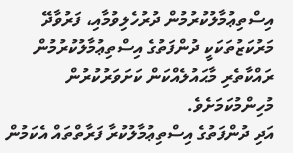އިސްތިޢުމާލުކުރުމުން ދުރުހެލިވުމާއި، ފަރުވާދޭ މަރުކަޒުތަކަކީ ދުންފަތުގެ އިސްތިޢުމާލުކުރުމުން ރައްކާތެރި މާޙައުލެއްކަން ކަށަވަރުކުރުން މުހިންމުކަމަށެވެ.
އަދި ދުންފަތުގެ އިސްތިޢުމާލުކުރާ ފަރާތްތައް އެކަމުން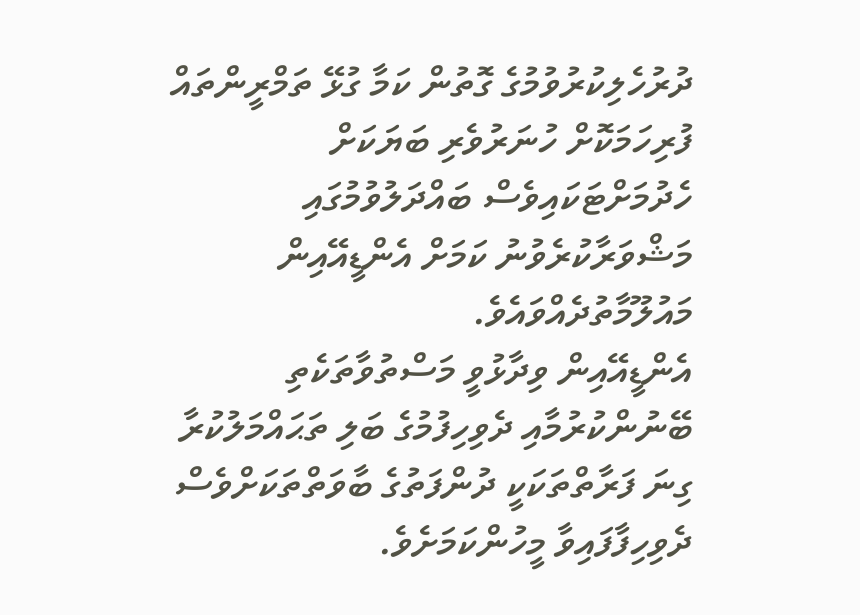ދުރުހެލިކުރުވުމުގެ ގޮތުން ކަމާ ގުޅޭ ތަމްރީންތައް ފުރިހަމަކޮށް ހުނަރުވެރި ބަޔަކަށް ހެދުމަށްޓަކައިވެސް ބައްދަލުވުމުގައި މަޝްވަރާކުރެވުނު ކަމަށް އެންޑީއޭއިން މައުލޫމާތުދެއްވައެވެ.
އެންޑީއޭއިން ވިދާޅުވީ މަސްތުވާތަކެތި ބޭނުންކުރުމާއި ދެވިހިފުމުގެ ބަލި ތަޙައްމަލުކުރާ ގިނަ ފަރާތްތަކަކީ ދުންފަތުގެ ބާވަތްތަކަށްވެސް ދެވިހިފާފައިވާ މީހުންކަމަށެވެ.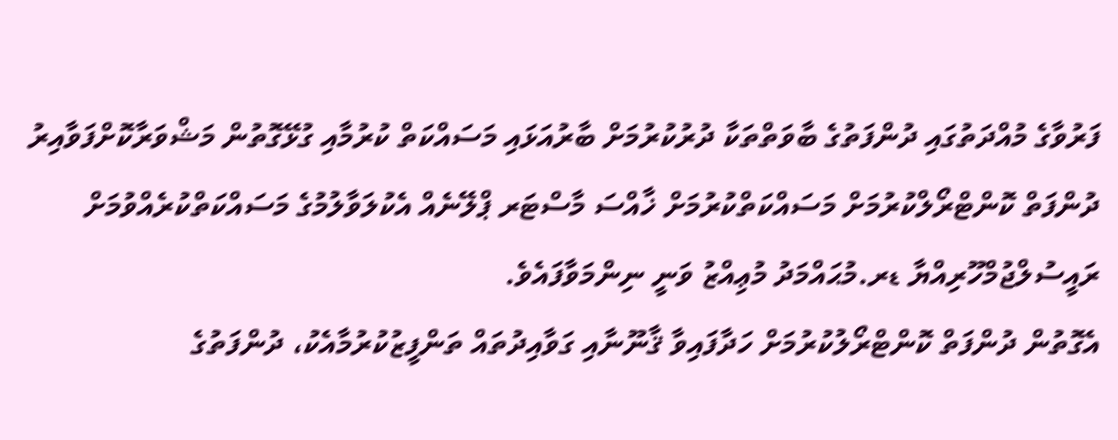ފަރުވާގެ މުއްދަތުގައި ދުންފަތުގެ ބާވަތްތަކާ ދުރުކުރުމަށް ބާރުއަޅައި މަސައްކަތް ކުރުމާއި ގުޅޭގޮތުން މަޝްވަރާކޮށްފަވާއިރު ދުންފަތް ކޮންޓްރޯލްކުރުމަށް މަސައްކަތްކުރުމަށް ޚާއްސަ މާސްޓަރ ޕްލޭނެއް އެކުލަވާލުމުގެ މަސައްކަތްކުރެއްވުމަށް ރައީސުލްޖުމްހޫރިއްޔާ ޑރ.މުޙައްމަދު މުޢިއްޒު ވަނީ ނިންމަވާފައެވެ.
އެގޮތުން ދުންފަތް ކޮންޓްރޯލުކުރުމަށް ހަދާފައިވާ ޤާނޫނާއި ގަވާއިދުތައް ތަންފީޒުކުރުމާއެކު، ދުންފަތުގެ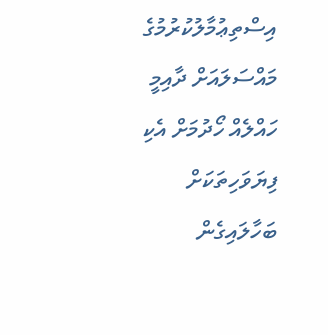އިސްތިޢުމާލުކުރުމުގެ މައްސަލައަށް ދާއިމީ ހައްލެއް ހޯދުމަށް އެކި ފިޔަވަހިތަކަށް ބަހާލައިގެން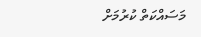މަސައްކަތް ކުރުމަށް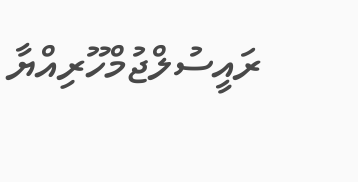ރައީސުލްޖުމްހޫރިއްޔާ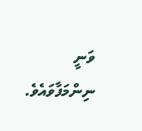ވަނީ ނިންމަފާވައެވެ.